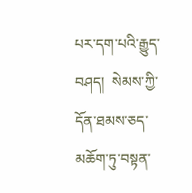པར་དག་པའི་རྒྱུད་བཤད།  སེམས་ཀྱི་དོན་ཐམས་ཅད་མཆོག་ཏུ་བསྟན་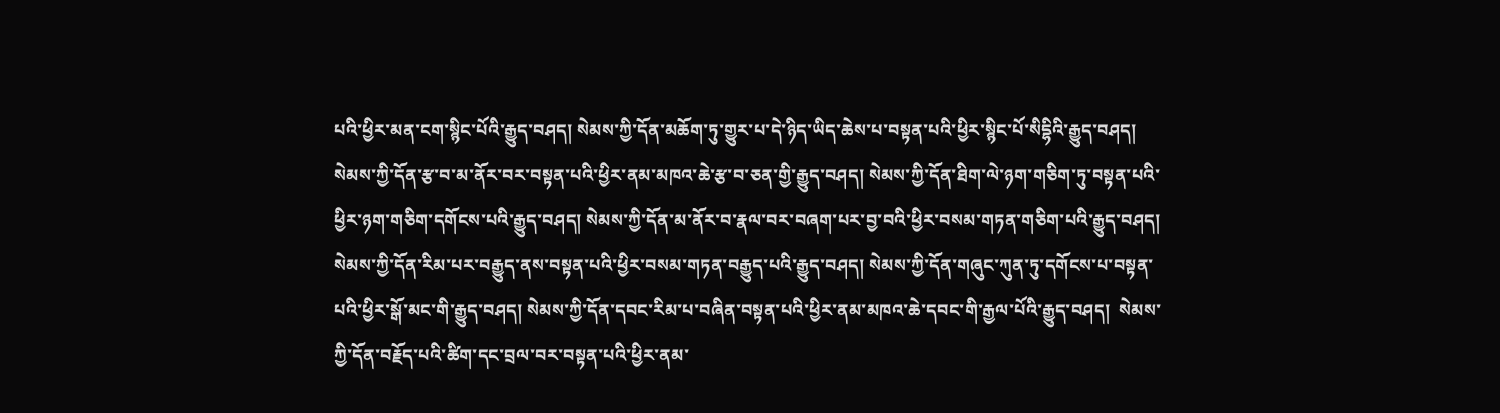པའི་ཕྱིར་མན་ངག་སྙིང་པོའི་རྒྱུད་བཤད། སེམས་ཀྱི་དོན་མཆོག་ཏུ་གྱུར་པ་དེ་ཉིད་ཡིད་ཆེས་པ་བསྟན་པའི་ཕྱིར་སྙིང་པོ་སིདྷིའི་རྒྱུད་བཤད། སེམས་ཀྱི་དོན་རྩ་བ་མ་ནོར་བར་བསྟན་པའི་ཕྱིར་ནམ་མཁའ་ཆེ་རྩ་བ་ཅན་གྱི་རྒྱུད་བཤད། སེམས་ཀྱི་དོན་ཐིག་ལེ་ཉག་གཅིག་ཏུ་བསྟན་པའི་ཕྱིར་ཉག་གཅིག་དགོངས་པའི་རྒྱུད་བཤད། སེམས་ཀྱི་དོན་མ་ནོར་བ་རྣལ་བར་བཞག་པར་བྱ་བའི་ཕྱིར་བསམ་གཏན་གཅིག་པའི་རྒྱུད་བཤད། སེམས་ཀྱི་དོན་རིམ་པར་བརྒྱུད་ནས་བསྟན་པའི་ཕྱིར་བསམ་གཏན་བརྒྱུད་པའི་རྒྱུད་བཤད། སེམས་ཀྱི་དོན་གཞུང་ཀུན་ཏུ་དགོངས་པ་བསྟན་པའི་ཕྱིར་སྒོ་མང་གི་རྒྱུད་བཤད། སེམས་ཀྱི་དོན་དབང་རིམ་པ་བཞིན་བསྟན་པའི་ཕྱིར་ནམ་མཁའ་ཆེ་དབང་གི་རྒྱལ་པོའི་རྒྱུད་བཤད།  སེམས་ཀྱི་དོན་བརྗོད་པའི་ཚིག་དང་བྲལ་བར་བསྟན་པའི་ཕྱིར་ནམ་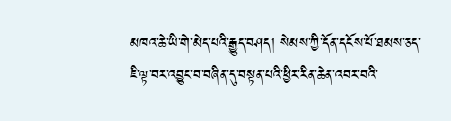མཁའ་ཆེ་ཡི་གེ་མེད་པའི་རྒྱུད་བཤད། སེམས་ཀྱི་དོན་དངོས་པོ་ཐམས་ཅད་ཇི་ལྟ་བར་འབྱུང་བ་བཞིན་དུ་བསྟན་པའི་ཕྱིར་རིན་ཆེན་འབར་བའི་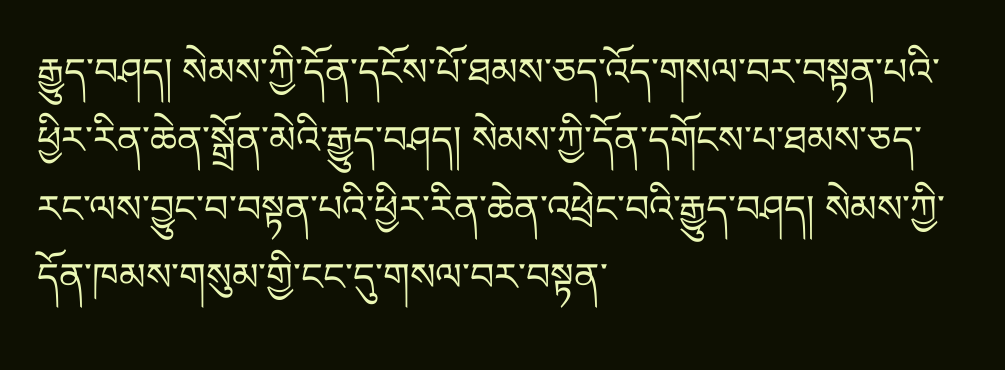རྒྱུད་བཤད། སེམས་ཀྱི་དོན་དངོས་པོ་ཐམས་ཅད་འོད་གསལ་བར་བསྟན་པའི་ཕྱིར་རིན་ཆེན་སྒྲོན་མེའི་རྒྱུད་བཤད། སེམས་ཀྱི་དོན་དགོངས་པ་ཐམས་ཅད་རང་ལས་བྱུང་བ་བསྟན་པའི་ཕྱིར་རིན་ཆེན་འཕྲེང་བའི་རྒྱུད་བཤད། སེམས་ཀྱི་དོན་ཁམས་གསུམ་གྱི་ངང་དུ་གསལ་བར་བསྟན་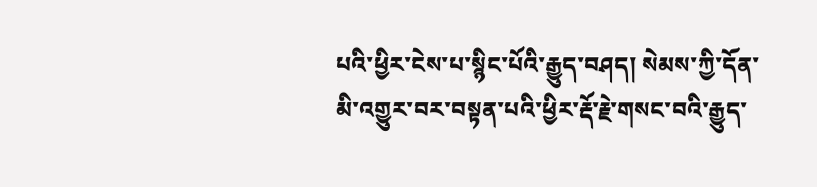པའི་ཕྱིར་ངེས་པ་སྙིང་པོའི་རྒྱུད་བཤད། སེམས་ཀྱི་དོན་མི་འགྱུར་བར་བསྟན་པའི་ཕྱིར་རྡོ་རྗེ་གསང་བའི་རྒྱུད་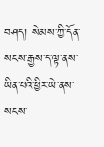བཤད། སེམས་ཀྱི་དོན་སངས་རྒྱས་ད་ལྟ་ནས་ཡིན་པའི་ཕྱིར་ཡེ་ནས་སངས་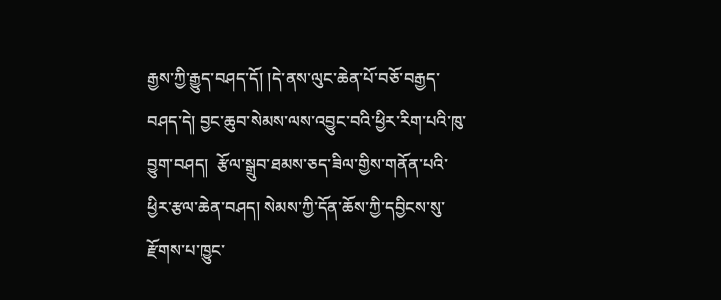རྒྱས་ཀྱི་རྒྱུད་བཤད་དོ། །དེ་ནས་ལུང་ཆེན་པོ་བཅོ་བརྒྱད་བཤད་དེ། བྱང་ཆུབ་སེམས་ལས་འབྱུང་བའི་ཕྱིར་རིག་པའི་ཁུ་བྱུག་བཤད།  རྩོལ་སྒྲུབ་ཐམས་ཅད་ཟིལ་གྱིས་གནོན་པའི་ཕྱིར་རྩལ་ཆེན་བཤད། སེམས་ཀྱི་དོན་ཆོས་ཀྱི་དབྱིངས་སུ་རྫོགས་པ་ཁྱུང་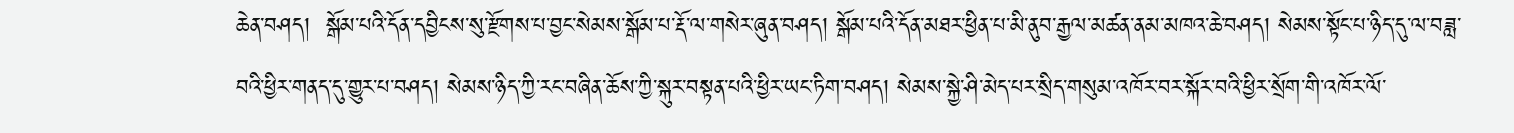ཆེན་བཤད།  སྒོམ་པའི་དོན་དབྱིངས་སུ་རྫོགས་པ་བྱང་སེམས་སྒོམ་པ་རྡོ་ལ་གསེར་ཞུན་བཤད། སྒོམ་པའི་དོན་མཐར་ཕྱིན་པ་མི་ནུབ་རྒྱལ་མཚན་ནམ་མཁའ་ཆེ་བཤད། སེམས་སྟོང་པ་ཉིད་དུ་ལ་བཟླ་བའི་ཕྱིར་གནད་དུ་གྱུར་པ་བཤད། སེམས་ཉིད་ཀྱི་རང་བཞིན་ཆོས་ཀྱི་སྐུར་བསྟན་པའི་ཕྱིར་ཡང་ཏིག་བཤད། སེམས་སྐྱེ་ཤི་མེད་པར་སྲིད་གསུམ་འཁོར་བར་སྐོར་བའི་ཕྱིར་སྲོག་གི་འཁོར་ལོ་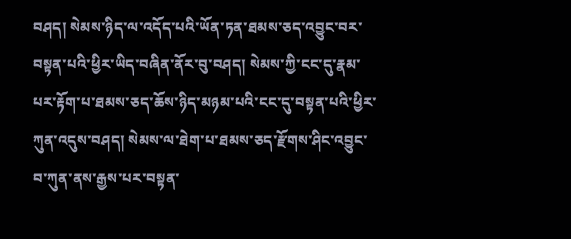བཤད། སེམས་ཉིད་ལ་འདོད་པའི་ཡོན་ཏན་ཐམས་ཅད་འབྱུང་བར་བསྟན་པའི་ཕྱིར་ཡིད་བཞིན་ནོར་བུ་བཤད། སེམས་ཀྱི་ངང་དུ་རྣམ་པར་རྟོག་པ་ཐམས་ཅད་ཆོས་ཉིད་མཉམ་པའི་ངང་དུ་བསྟན་པའི་ཕྱིར་ཀུན་འདུས་བཤད། སེམས་ལ་ཐེག་པ་ཐམས་ཅད་རྫོགས་ཤིང་འབྱུང་བ་ཀུན་ནས་རྒྱས་པར་བསྟན་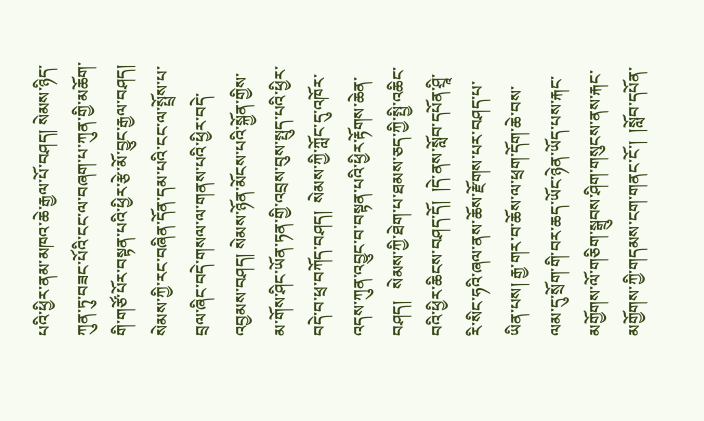པའི་ཕྱིར་ནམ་མཁའ་ཆེ་རྒྱལ་པོ་བཤད། སེམས་ཉིད་ཀུན་ཏུ་བཟང་པོའི་ངང་ལ་བཞག་པ་ཀུན་གྱི་མཆོག་གི་གཙོ་པོར་བསྟན་པའི་ཕྱིར་རྩེ་མོ་བྱུང་རྒྱལ་བཤད། སེམས་ཀྱི་རང་བཞིན་དོན་དམ་པའི་ངང་ལ་སྤྲོས་པ་བྲལ་ཞིང་བདེ་གསལ་ལ་གནས་པའི་ཕྱིར་བདེ་འབྱམས་བཤད། སེམས་ཉོན་མོངས་པའི་སྐྱོན་གྱིས་མ་གོས་ཤིང་ཡོན་ཏན་གྱི་འབྲས་བུས་སྤུད་པའི་ཕྱིར་བདེ་བ་ཕྲ་བཀོད་བཤད།  སེམས་ཀྱི་ཀློང་དུ་འཁོར་འདས་ཀུན་འབྱུང་བ་བསྟན་པའི་ཕྱིར་རྟོགས་ཆེན་བཤད།   སེམས་ཀྱི་ཐེག་པ་ཐམས་ཅད་ཀྱི་སྤྱི་འཆིང་བའི་ཕྱིར་ཆིངས་བཤད་དོ།  །དེ་ནས་སློབ་དཔོན་ཤྲཱི་རི་སིང་ཧའི་ཞལ་ནས་ཆོས་རྫོགས་པར་བཤད་པ་ཡིན་པས། རྒྱ་གར་བ་ཆོས་ལ་ཕྲག་དོག་ཆེ་བས་ལམ་དུ་སྲོག་གི་བར་ཆད་ཡོང་ཉེན་ཡོད་པས་རྐང་མགྱོགས་ལོ་གཅིག་སྒྲུབས་ཤིག་གསུངས་ནས་རྐང་མགྱོགས་ཀྱི་གདམས་ངག་གནང་ངོ་།  །སློབ་དཔོན་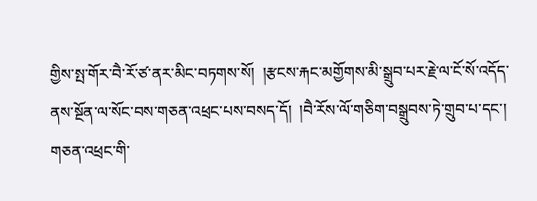གྱིས་སྤ་གོར་བཻ་རོ་ཙ་ནར་མིང་བཏགས་སོ།  །རྩངས་རྐང་མགྱོགས་མི་སྒྲུབ་པར་རྗེ་ལ་ངོ་སོ་འདོད་ནས་སྔོན་ལ་སོང་བས་གཅན་འཕྲང་པས་བསད་དོ།  །བཻ་རོས་ལོ་གཅིག་བསྒྲུབས་ཏེ་གྲུབ་པ་དང་།   གཅན་འཕྲང་གི་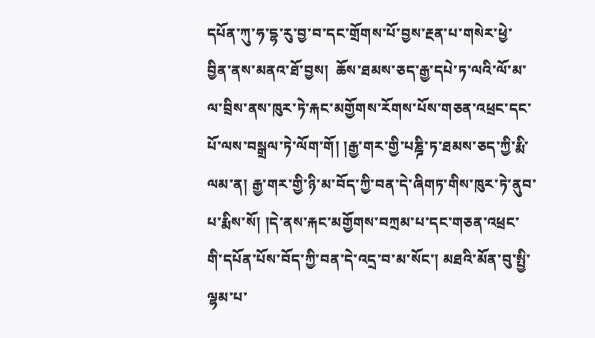དཔོན་ཀུ་ཧ་དྷ་རུ་བྱ་བ་དང་གྲོགས་པོ་བྱས་རྔན་པ་གསེར་ཕྱེ་བྱིན་ནས་མནའ་ཐོ་བྱས།  ཆོས་ཐམས་ཅད་རྒྱ་དཔེ་ཏ་ལའི་ལོ་མ་ལ་བྲིས་ནས་ཁུར་ཏེ་རྐང་མགྱོགས་རོགས་པོས་གཅན་འཕྲང་དང་པོ་ལས་བསྒྲལ་ཏེ་ལོག་གོ། །རྒྱ་གར་གྱི་པཎྜི་ཏ་ཐམས་ཅད་ཀྱི་རྨི་ལམ་ན། རྒྱ་གར་གྱི་ཉི་མ་བོད་ཀྱི་བན་དེ་ཞིགཏ་གིས་ཁུར་ཏེ་ནུབ་པ་རྨིས་སོ། །དེ་ནས་རྐང་མགྱོགས་བཀྲམ་པ་དང་གཅན་འཕྲང་གི་དཔོན་པོས་བོད་ཀྱི་བན་དེ་འདྲ་བ་མ་སོང་། མཐའི་མོན་བུ་སྤྱི་ལྷམ་པ་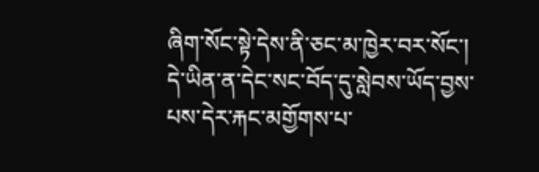ཞིག་སོང་སྟེ་དེས་ནི་ཅང་མ་ཁྱེར་བར་སོང་། དེ་ཡིན་ན་དེང་སང་བོད་དུ་སླེབས་ཡོད་བྱས་པས་དེར་རྐང་མགྱོགས་པ་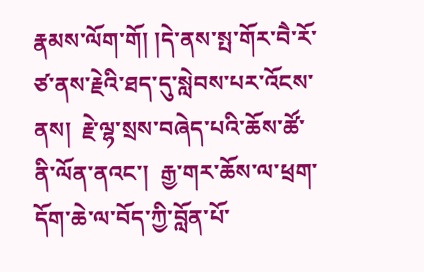རྣམས་ལོག་གོ། །དེ་ནས་སྤ་གོར་བཻ་རོ་ཙ་ནས་རྗེའི་ཐད་དུ་སླེབས་པར་འོངས་ནས།  རྗེ་ལྷ་སྲས་བཞེད་པའི་ཆོས་ཚོ་ནི་ལོན་ནའང་།  རྒྱ་གར་ཆོས་ལ་ཕྲག་དོག་ཆེ་ལ་བོད་ཀྱི་བློན་པོ་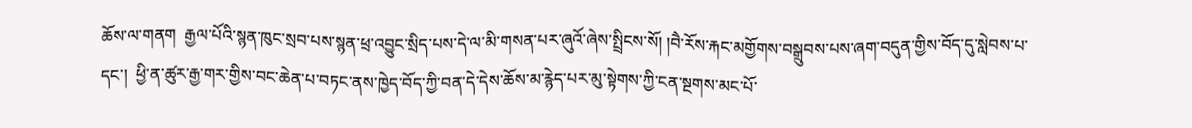ཆོས་ལ་གནག  རྒྱལ་པོའི་སྙན་ཁུང་སྲབ་པས་སྙན་ཕྲ་འབྱུང་སྲིད་པས་དེ་ལ་མི་གསན་པར་ཞུའོ་ཞེས་སྤྲིངས་སོ། །བཻ་རོས་རྐང་མགྱོགས་བསྒྲུབས་པས་ཞག་བདུན་གྱིས་བོད་དུ་སླེབས་པ་དང་།  ཕྱི་ན་ཚུར་རྒྱ་གར་གྱིས་བང་ཆེན་པ་བཏང་ནས་ཁྱེད་བོད་ཀྱི་བན་དེ་དེས་ཆོས་མ་རྙེད་པར་མུ་སྟེགས་ཀྱི་ངན་སྔགས་མང་པོ་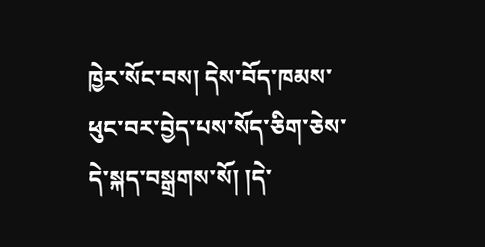ཁྱེར་སོང་བས། དེས་བོད་ཁམས་ཕུང་བར་བྱེད་པས་སོད་ཅིག་ཅེས་དེ་སྐད་བསྒྲགས་སོ། །དེ་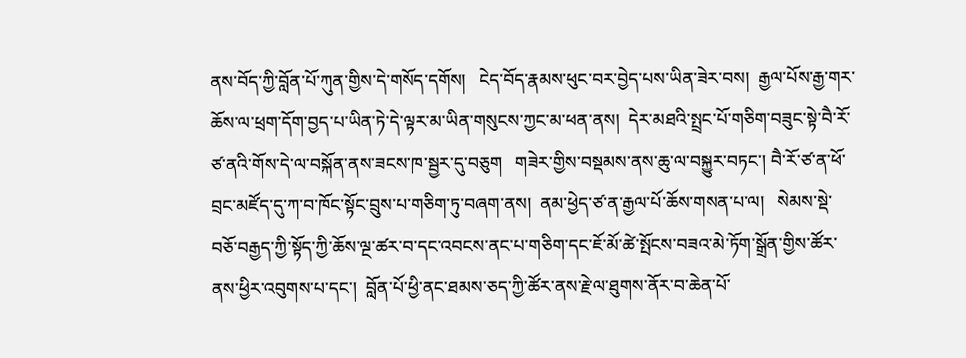ནས་བོད་ཀྱི་བློན་པོ་ཀུན་གྱིས་དེ་གསོད་དགོས།   ངེད་བོད་རྣམས་ཕུང་བར་བྱེད་པས་ཡིན་ཟེར་བས།  རྒྱལ་པོས་རྒྱ་གར་ཆོས་ལ་ཕྲག་དོག་བྱད་པ་ཡིན་ཏེ་དེ་ལྟར་མ་ཡིན་གསུངས་ཀྱང་མ་ཕན་ནས།  དེར་མཐའི་སྤྲང་པོ་གཅིག་བཟུང་སྟེ་བཻ་རོ་ཙ་ནའི་གོས་དེ་ལ་བསྐོན་ནས་ཟངས་ཁ་སྦྱར་དུ་བཅུག   གཟེར་གྱིས་བསྡམས་ནས་ཆུ་ལ་བསྐྱུར་བཏང་། བཻ་རོ་ཙ་ན་ཕོ་བྲང་མཛོད་དུ་ཀ་བ་ཁོང་སྟོང་བྲུས་པ་གཅིག་ཏུ་བཞག་ནས།  ནམ་ཕྱེད་ཙ་ན་རྒྱལ་པོ་ཆོས་གསན་པ་ལ།   སེམས་སྡེ་བཅོ་བརྒྱད་ཀྱི་སྟོད་ཀྱི་ཆོས་ལྔ་ཚར་བ་དང་འབངས་ནང་པ་གཅིག་དང་ཇོ་མོ་ཚེ་སྤོངས་བཟའ་མེ་ཏོག་སྒྲོན་གྱིས་ཚོར་ནས་ཕྱིར་འབུགས་པ་དང་།  བློན་པོ་ཕྱི་ནང་ཐམས་ཅད་ཀྱི་ཚོར་ནས་རྗེ་ལ་ཐུགས་ནོར་བ་ཆེན་པོ་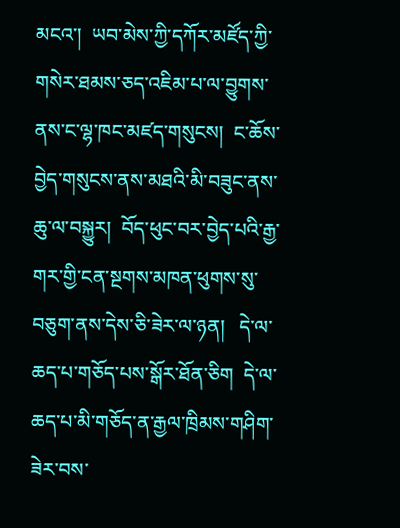མངའ་།  ཡབ་མེས་ཀྱི་དཀོར་མཛོད་ཀྱི་གསེར་ཐམས་ཅད་འཇིམ་པ་ལ་བྱུགས་ནས་ང་ལྷ་ཁང་མཛད་གསུངས།  ང་ཆོས་བྱེད་གསུངས་ནས་མཐའི་མི་བཟུང་ནས་ཆུ་ལ་བསྐྱུར།  བོད་ཕུང་བར་བྱེད་པའི་རྒྱ་གར་གྱི་ངན་སྔགས་མཁན་ཕུགས་སུ་བཅུག་ནས་དེས་ཅི་ཟེར་ལ་ཉན།   དེ་ལ་ཆད་པ་གཅོད་པས་སྒོར་ཐོན་ཅིག  དེ་ལ་ཆད་པ་མི་གཅོད་ན་རྒྱལ་ཁྲིམས་གཤིག་ཟེར་བས་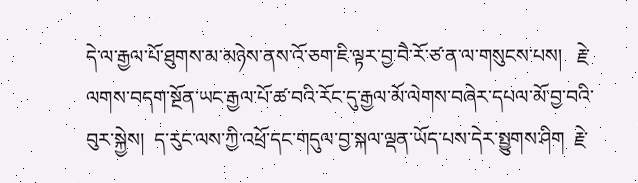དེ་ལ་རྒྱལ་པོ་ཐུགས་མ་མཉེས་ནས་འོ་ཅག་ཇི་ལྟར་བྱ་བཻ་རོ་ཙ་ན་ལ་གསུངས་པས།   རྗེ་ལགས་བདག་སྔོན་ཡང་རྒྱལ་པོ་ཚ་བའི་རོང་དུ་རྒྱལ་མོ་ལེགས་བཞེར་དཔལ་མོ་བྱ་བའི་བུར་སྐྱེས།  ད་རུང་ལས་ཀྱི་འཕྲོ་དང་གདུལ་བྱ་སྐལ་ལྡན་ཡོད་པས་དེར་སྤྱུགས་ཤིག  རྗེ་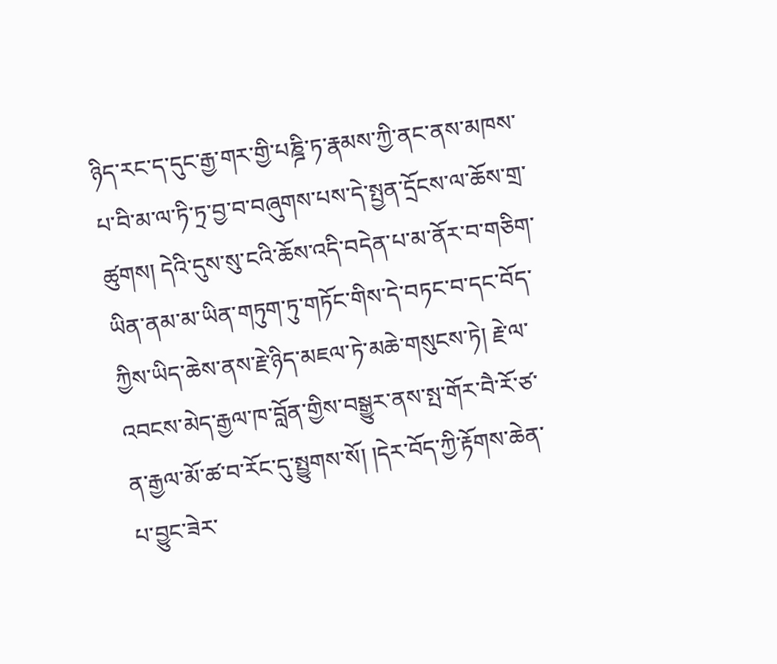ཉིད་རང་ད་དུང་རྒྱ་གར་གྱི་པཎྜི་ཏ་རྣམས་ཀྱི་ནང་ནས་མཁས་པ་བི་མ་ལ་ཏི་ཏྲ་བྱ་བ་བཞུགས་པས་དེ་སྤྱན་དྲོངས་ལ་ཆོས་གྲ་ཚུགས། དེའི་དུས་སུ་ངའི་ཆོས་འདི་བདེན་པ་མ་ནོར་བ་གཅིག་ཡིན་ནམ་མ་ཡིན་གཏུག་ཏུ་གཏོང་གིས་དེ་བཏང་བ་དང་བོད་ཀྱིས་ཡིད་ཆེས་ནས་རྗེ་ཉིད་མཇལ་ཏེ་མཆེ་གསུངས་ཏེ། རྗེ་ལ་འབངས་མེད་རྒྱལ་ཁ་བློན་གྱིས་བསྒྱུར་ནས་སྤ་གོར་བཻ་རོ་ཙ་ན་རྒྱལ་མོ་ཚ་བ་རོང་དུ་སྤྱུགས་སོ། །དེར་བོད་ཀྱི་རྟོགས་ཆེན་པ་བྱུང་ཟེར་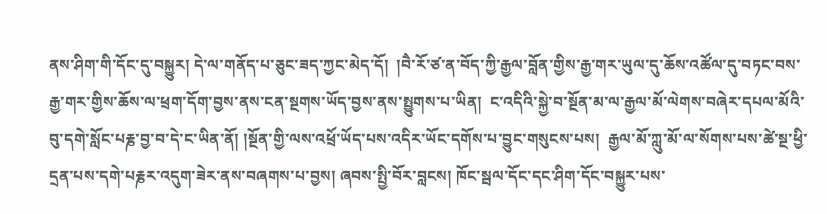ནས་ཤིག་གི་དོང་དུ་བསྐྱུར། དེ་ལ་གནོད་པ་ཅུང་ཟད་ཀྱང་མེད་དོ།  །བཻ་རོ་ཙ་ན་བོད་ཀྱི་རྒྱལ་བློན་གྱིས་རྒྱ་གར་ཡུལ་དུ་ཆོས་འཚོལ་དུ་བཏང་བས་རྒྱ་གར་གྱིས་ཆོས་ལ་ཕྲག་དོག་བྱས་ནས་ངན་སྔགས་ཡོད་བྱས་ནས་སྤྱུགས་པ་ཡིན།  ང་འདིའི་སྐྱེ་བ་སྔོན་མ་ལ་རྒྱལ་མོ་ལེགས་བཞེར་དཔལ་མོའི་བུ་དགེ་སློང་པརྞ་བྱ་བ་དེ་ང་ཡིན་ནོ། །སྔོན་གྱི་ལས་འཕྲོ་ཡོད་པས་འདིར་ཡོང་དགོས་པ་བྱུང་གསུངས་པས།  རྒྱལ་མོ་ཀླུ་མོ་ལ་སོགས་པས་ཚེ་སྔ་ཕྱི་དྲན་པས་དགེ་པརྞར་འདུག་ཟེར་ནས་བཞགས་པ་བྱས། ཞབས་སྤྱི་བོར་བླངས། ཁོང་སྦལ་དོང་དང་ཤིག་དོང་བསྐྱུར་པས་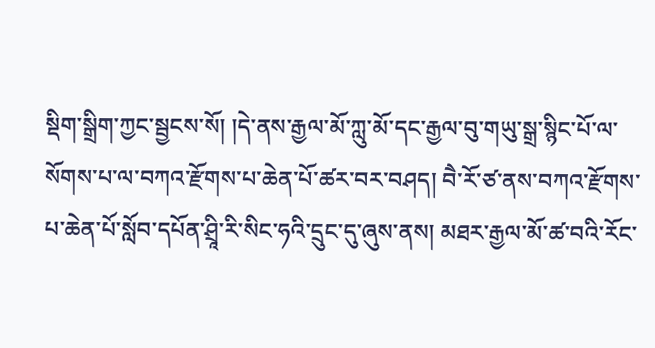སྡིག་སྒྲིག་ཀྱང་སྦྱངས་སོ། །དེ་ནས་རྒྱལ་མོ་ཀླུ་མོ་དང་རྒྱལ་བུ་གཡུ་སྒྲ་སྙིང་པོ་ལ་སོགས་པ་ལ་བཀའ་རྫོགས་པ་ཆེན་པོ་ཚར་བར་བཤད། བཻ་རོ་ཙ་ནས་བཀའ་རྫོགས་པ་ཆེན་པོ་སློབ་དཔོན་ཤྲཱི་རི་སིང་ཧའི་དྲུང་དུ་ཞུས་ནས། མཐར་རྒྱལ་མོ་ཚ་བའི་རོང་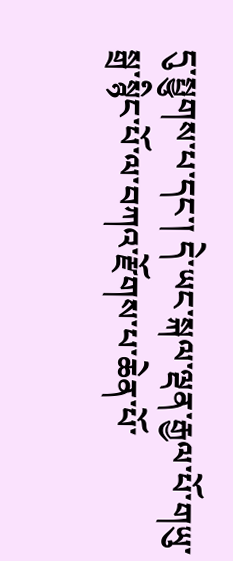དུ་སྤྱུགས་པ་དང་། དེ་ཡང་སྐལ་ལྡན་རྒྱལ་པོ་གཡུ་སྒྲ་སྙིང་པོ་ལ་བཀའ་རྫོགས་པ་ཆེན་པོ་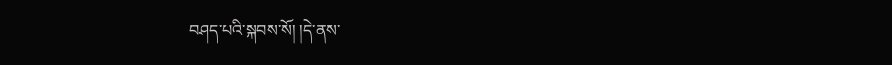བཤད་པའི་སྐབས་སོ། །དེ་ནས་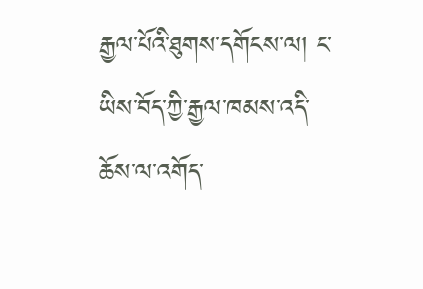རྒྱལ་པོའི་ཐུགས་དགོངས་ལ། ང་ཡིས་བོད་ཀྱི་རྒྱལ་ཁམས་འདི་ཆོས་ལ་འགོད་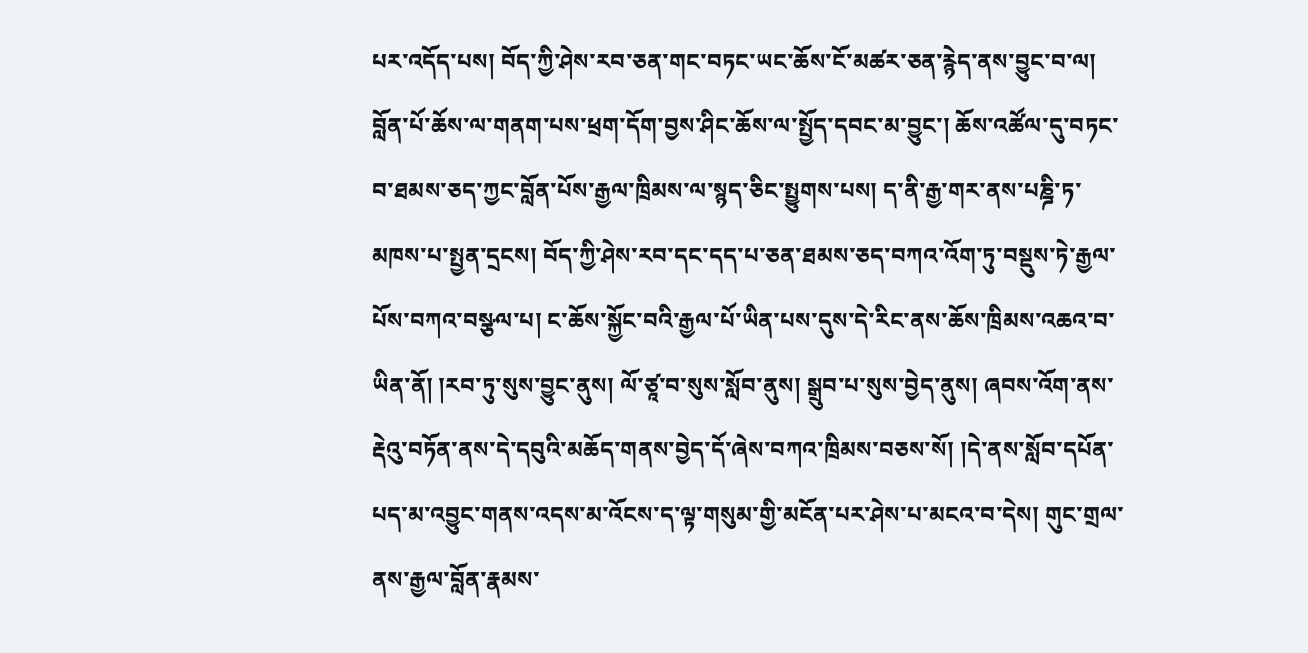པར་འདོད་པས། བོད་ཀྱི་ཤེས་རབ་ཅན་གང་བཏང་ཡང་ཆོས་ངོ་མཚར་ཅན་རྙེད་ནས་བྱུང་བ་ལ། བློན་པོ་ཆོས་ལ་གནག་པས་ཕྲག་དོག་བྱས་ཤིང་ཆོས་ལ་སྤྱོད་དབང་མ་བྱུང་། ཆོས་འཚོལ་དུ་བཏང་བ་ཐམས་ཅད་ཀྱང་བློན་པོས་རྒྱལ་ཁྲིམས་ལ་སྙད་ཅིང་སྤྱུགས་པས། ད་ནི་རྒྱ་གར་ནས་པཎྜི་ཏ་མཁས་པ་སྤྱན་དྲངས། བོད་ཀྱི་ཤེས་རབ་དང་དད་པ་ཅན་ཐམས་ཅད་བཀའ་འོག་ཏུ་བསྡུས་ཏེ་རྒྱལ་པོས་བཀའ་བསྩལ་པ། ང་ཆོས་སྐྱོང་བའི་རྒྱལ་པོ་ཡིན་པས་དུས་དེ་རིང་ནས་ཆོས་ཁྲིམས་འཆའ་བ་ཡིན་ནོ། །རབ་ཏུ་སུས་བྱུང་ནུས། ལོ་ཙཱ་བ་སུས་སློབ་ནུས། སྒྲུབ་པ་སུས་བྱེད་ནུས། ཞབས་འོག་ནས་རྡེའུ་བཏོན་ནས་དེ་དབུའི་མཆོད་གནས་བྱེད་དོ་ཞེས་བཀའ་ཁྲིམས་བཅས་སོ། །དེ་ནས་སློབ་དཔོན་པད་མ་འབྱུང་གནས་འདས་མ་འོངས་ད་ལྟ་གསུམ་གྱི་མངོན་པར་ཤེས་པ་མངའ་བ་དེས། གུང་གྲལ་ནས་རྒྱལ་བློན་རྣམས་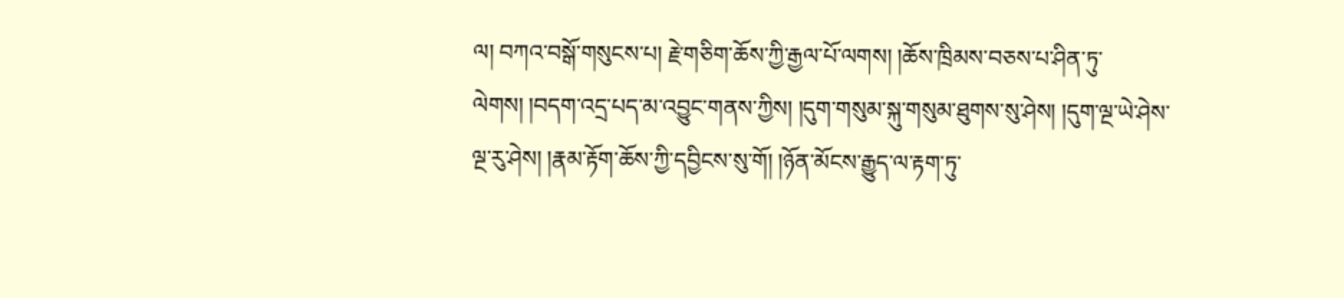ལ། བཀའ་བསྒོ་གསུངས་པ། རྗེ་གཅིག་ཆོས་ཀྱི་རྒྱལ་པོ་ལགས། །ཆོས་ཁྲིམས་བཅས་པ་ཤིན་ཏུ་ལེགས། །བདག་འདྲ་པད་མ་འབྱུང་གནས་ཀྱིས། །དུག་གསུམ་སྐུ་གསུམ་ཐུགས་སུ་ཤེས། །དུག་ལྔ་ཡེ་ཤེས་ལྔ་རུ་ཤེས། །རྣམ་རྟོག་ཆོས་ཀྱི་དབྱིངས་སུ་གོ། །ཉོན་མོངས་རྒྱུད་ལ་རྟག་ཏུ་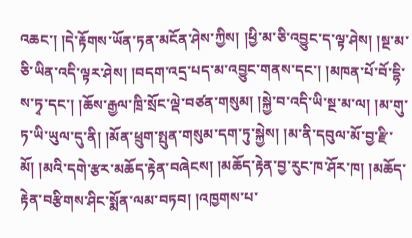འཆང་། །དེ་རྟོགས་ཡོན་ཏན་མངོན་ཤེས་ཀྱིས། །ཕྱི་མ་ཅི་འབྱུང་ད་ལྟ་ཤེས། །སྔ་མ་ཅི་ཡིན་འདི་ལྟར་ཤེས། །བདག་འདྲ་པད་མ་འབྱུང་གནས་དང་། །མཁན་པོ་བོ་དྷི་ས་ཏྭ་དང་། །ཆོས་རྒྱལ་ཁྲི་སྲོང་ལྡེ་བཙན་གསུམ། །སྐྱེ་བ་འདི་ཡི་སྔ་མ་ལ། །མ་གུ་ཏ་ཡི་ཡུལ་དུ་ནི། །མོན་ཕྲུག་སྤུན་གསུམ་དག་ཏུ་སྐྱེས། །མ་ནི་དབུལ་མོ་བྱ་རྫི་མོ། །མའི་དགེ་རྩར་མཆོད་རྟེན་བཞེངས། །མཆོད་རྟེན་བྱ་རུང་ཁ་ཤོར་ཁ། །མཆོད་རྟེན་བརྩིགས་ཤིང་སྨོན་ལམ་བཏབ། །འཁྱགས་པ་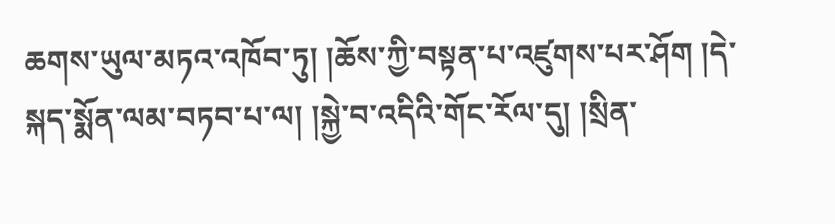ཆགས་ཡུལ་མཏའ་འཁོབ་ཏུ། །ཆོས་ཀྱི་བསྟན་པ་འཛུགས་པར་ཤོག །དེ་སྐད་སྨོན་ལམ་བཏབ་པ་ལ། །སྐྱེ་བ་འདིའི་གོང་རོལ་དུ། །སྲིན་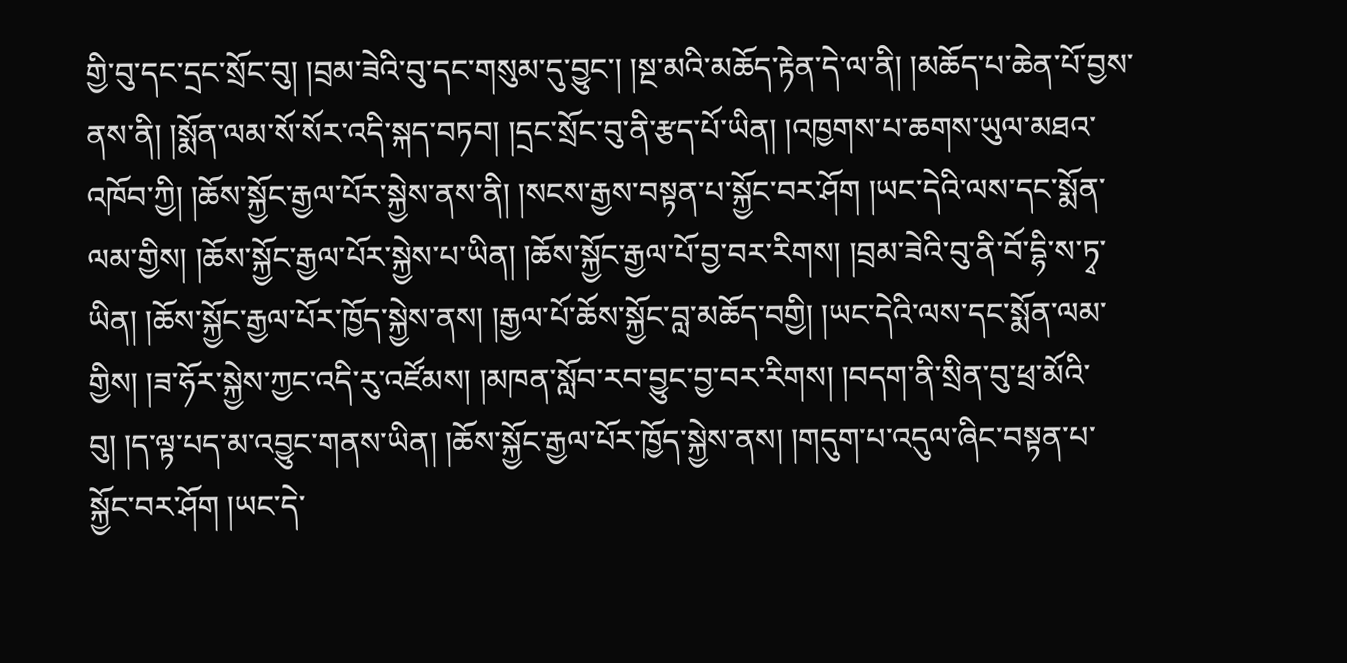གྱི་བུ་དང་དྲང་སྲོང་བུ། །བྲམ་ཟེའི་བུ་དང་གསུམ་དུ་བྱུང་། །སྔ་མའི་མཆོད་རྟེན་དེ་ལ་ནི། །མཆོད་པ་ཆེན་པོ་བྱས་ནས་ནི། །སྨོན་ལམ་སོ་སོར་འདི་སྐད་བཏབ། །དྲང་སྲོང་བུ་ནི་རྩད་པོ་ཡིན། །འཁྱགས་པ་ཆགས་ཡུལ་མཐའ་འཁོབ་ཀྱི། །ཆོས་སྐྱོང་རྒྱལ་པོར་སྐྱེས་ནས་ནི། །སངས་རྒྱས་བསྟན་པ་སྐྱོང་བར་ཤོག །ཡང་དེའི་ལས་དང་སྨོན་ལམ་གྱིས། །ཆོས་སྐྱོང་རྒྱལ་པོར་སྐྱེས་པ་ཡིན། །ཆོས་སྐྱོང་རྒྱལ་པོ་བྱ་བར་རིགས། །བྲམ་ཟེའི་བུ་ནི་བོ་དྷི་ས་ཏྭ་ཡིན། །ཆོས་སྐྱོང་རྒྱལ་པོར་ཁྱོད་སྐྱེས་ནས། །རྒྱལ་པོ་ཆོས་སྐྱོང་བླ་མཆོད་བགྱི། །ཡང་དེའི་ལས་དང་སྨོན་ལམ་གྱིས། །ཟ་ཧོར་སྐྱེས་ཀྱང་འདི་རུ་འཛོམས། །མཁན་སློབ་རབ་བྱུང་བྱ་བར་རིགས། །བདག་ནི་སྲིན་བུ་ཕྲ་མོའི་བུ། །ད་ལྟ་པད་མ་འབྱུང་གནས་ཡིན། །ཆོས་སྐྱོང་རྒྱལ་པོར་ཁྱོད་སྐྱེས་ནས། །གདུག་པ་འདུལ་ཞིང་བསྟན་པ་སྐྱོང་བར་ཤོག །ཡང་དེ་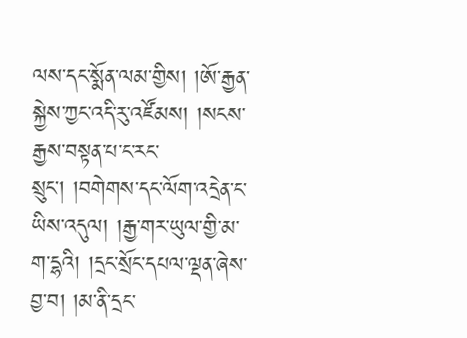ལས་དང་སྨོན་ལམ་གྱིས། །ཨོ་རྒྱན་སྐྱེས་ཀྱང་འདི་རུ་འཛོམས། །སངས་རྒྱས་བསྟན་པ་ང་རང་སྲུང་། །བགེགས་དང་ལོག་འདྲེན་ང་ཡིས་འདུལ། །རྒྱ་གར་ཡུལ་གྱི་མ་ག་དྷའི། །དྲང་སྲོང་དཔལ་ལྡན་ཞེས་བྱ་བ། །མ་ནི་དྲང་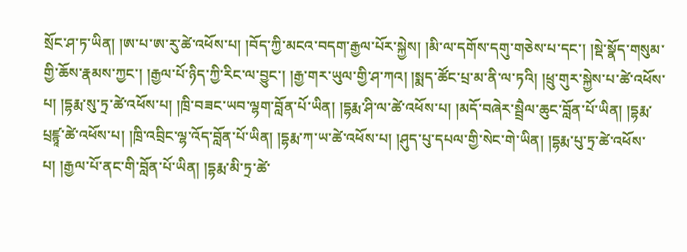སྲོང་ཤ་ཏ་ཡིན། །ཨ་པ་ཨ་རུ་ཚེ་འཕོས་པ། །བོད་ཀྱི་མངའ་བདག་རྒྱལ་པོར་སྐྱེས། །མི་ལ་དགོས་དགུ་གཅེས་པ་དང་། །སྡེ་སྣོད་གསུམ་གྱི་ཆོས་རྣམས་ཀྱང་། །རྒྱལ་པོ་ཉིད་ཀྱི་རིང་ལ་བྱུང་། །རྒྱ་གར་ཡུལ་གྱི་ཤ་ཀའ། །སྨད་ཚོང་པྲ་མ་ནི་ལ་ཏའི། །ཕྲུ་གུར་སྐྱེས་པ་ཚེ་འཕོས་པ། །དྷརྨ་སུ་ཏྲ་ཚེ་འཕོས་པ། །ཁྲི་བཟང་ཡབ་ལྷག་བློན་པོ་ཡིན། །དྷརྨ་ཤི་ལ་ཚེ་འཕོས་པ། །མདོ་བཞེར་སྦྲཻལ་ཆུང་བློན་པོ་ཡིན། །དྷརྨ་པྲཛྙཱ་ཚེ་འཕོས་པ། །ཁྲི་འབྲིང་ལྷ་འོད་བློན་པོ་ཡིན། །དྷརྨ་ཀ་ཡ་ཚེ་འཕོས་པ། །ཤུད་པུ་དཔལ་གྱི་སེང་གེ་ཡིན། །དྷརྨ་པུ་ཏྲ་ཚེ་འཕོས་པ། །རྒྱལ་པོ་ནང་གི་བློན་པོ་ཡིན། །དྷརྨ་མི་ཏྲ་ཚེ་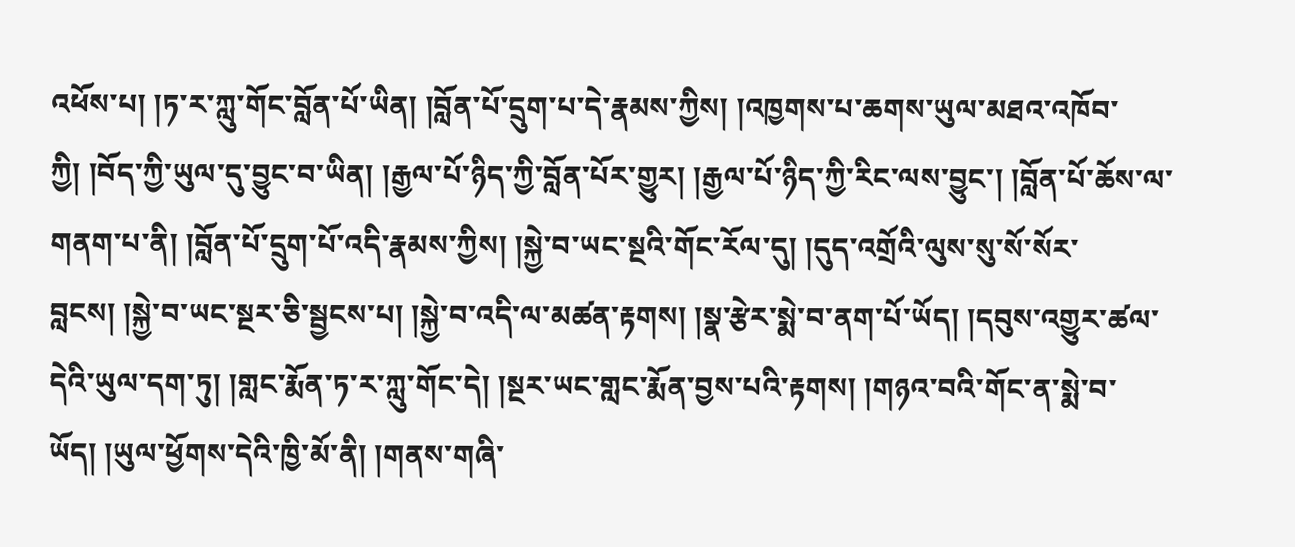འཕོས་པ། །ཏ་ར་ཀླུ་གོང་བློན་པོ་ཡིན། །བློན་པོ་དྲུག་པ་དེ་རྣམས་ཀྱིས། །འཁྱགས་པ་ཆགས་ཡུལ་མཐའ་འཁོབ་ཀྱི། །བོད་ཀྱི་ཡུལ་དུ་བྱུང་བ་ཡིན། །རྒྱལ་པོ་ཉིད་ཀྱི་བློན་པོར་གྱུར། །རྒྱལ་པོ་ཉིད་ཀྱི་རིང་ལས་བྱུང་། །བློན་པོ་ཆོས་ལ་གནག་པ་ནི། །བློན་པོ་དྲུག་པོ་འདི་རྣམས་ཀྱིས། །སྐྱེ་བ་ཡང་སྔའི་གོང་རོལ་དུ། །དུད་འགྲོའི་ལུས་སུ་སོ་སོར་བླངས། །སྐྱེ་བ་ཡང་སྔར་ཅི་སྦྱངས་པ། །སྐྱེ་བ་འདི་ལ་མཚན་རྟགས། །སྣ་རྩེར་སྨེ་བ་ནག་པོ་ཡོད། །དབུས་འགྱུར་ཚལ་དེའི་ཡུལ་དག་ཏུ། །གླང་རྨོན་ཏ་ར་ཀླུ་གོང་དེ། །སྔར་ཡང་གླང་རྨོན་བྱས་པའི་རྟགས། །གཉའ་བའི་གོང་ན་སྨེ་བ་ཡོད། །ཡུལ་ཕྱོགས་དེའི་ཁྱི་མོ་ནི། །གནས་གཞི་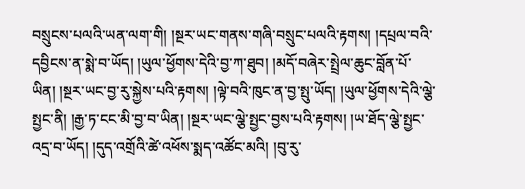བསྲུངས་པལའི་ཡན་ལག་གི། །སྔར་ཡང་གནས་གཞི་བསྲུང་པལའི་རྟགས། །དཔྲལ་བའི་དབྱིངས་ན་སྨེ་བ་ཡོད། །ཡུལ་ཕྱོགས་དེའི་བྱ་ཀ་ཐུབ། །མདོ་བཞེར་སྤྲེལ་ཆུང་བློན་པོ་ཡིན། །སྔར་ཡང་བྱ་རུ་སྐྱེས་པའི་རྟགས། །ལྟེ་བའི་ཁུང་ན་བྱ་སྤུ་ཡོད། །ཡུལ་ཕྱོགས་དེའི་ལྕེ་སྤྱང་ནི། །རྒྱ་ཏ་ངང་མི་བྱ་བ་ཡིན། །སྔར་ཡང་ལྕེ་སྤྱང་བྱས་པའི་རྟགས། །ཡ་ཐོད་ལྕེ་སྤྱང་འདྲ་བ་ཡོད། །དུད་འགྲོའི་ཚེ་འཕོས་སྨད་འཚོང་མའི། །བུ་རུ་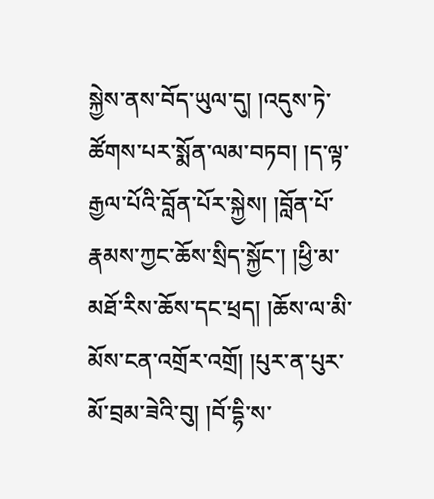སྐྱེས་ནས་བོད་ཡུལ་དུ། །འདུས་ཏེ་ཚོགས་པར་སྨོན་ལམ་བཏབ། །ད་ལྟ་རྒྱལ་པོའི་བློན་པོར་སྐྱེས། །བློན་པོ་རྣམས་ཀྱང་ཆོས་སྲིད་སྐྱོང་། །ཕྱི་མ་མཐོ་རིས་ཆོས་དང་ཕྲད། །ཆོས་ལ་མི་མོས་ངན་འགྲོར་འགྲོ། །པུར་ན་པུར་མོ་བྲམ་ཟེའི་བུ། །བོ་དྷི་ས་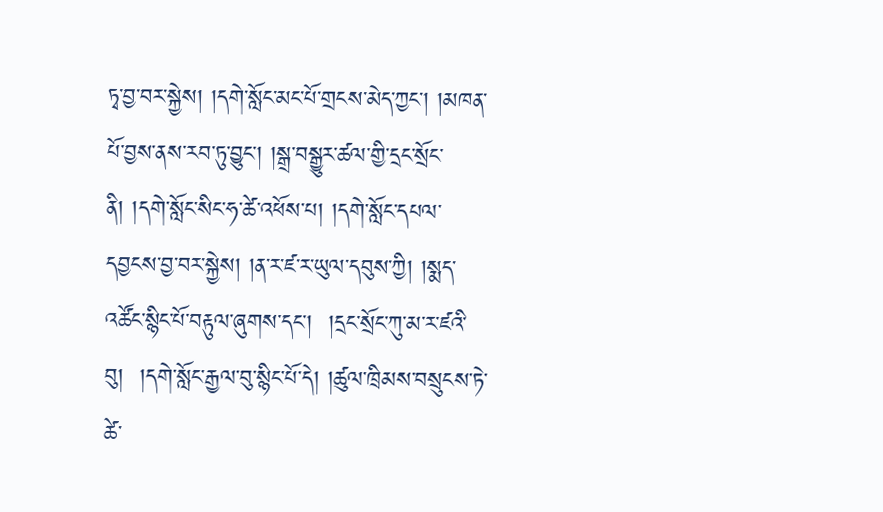ཏྭ་བྱ་བར་སྐྱེས། །དགེ་སློང་མང་པོ་གྲངས་མེད་ཀྱང་། །མཁན་པོ་བྱས་ནས་རབ་ཏུ་བྱུང་། །སྒྲ་བསྒྱུར་ཚལ་གྱི་དྲང་སྲོང་ནི། །དགེ་སློང་སིང་ཧ་ཚེ་འཕོས་པ། །དགེ་སློང་དཔལ་དབྱངས་བྱ་བར་སྐྱེས། །ན་ར་ཛ་ར་ཡུལ་དབུས་ཀྱི། །སྨད་འཚོང་སྙིང་པོ་བརྟུལ་ཞུགས་དང་།  །དྲང་སྲོང་ཀུ་མ་ར་ཛའི་བུ།  །དགེ་སློང་རྒྱལ་བུ་སྙིང་པོ་དེ། །ཚུལ་ཁྲིམས་བསྲུངས་ཏེ་ཚེ་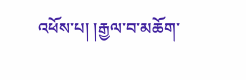འཕོས་པ། །རྒྱལ་བ་མཆོག་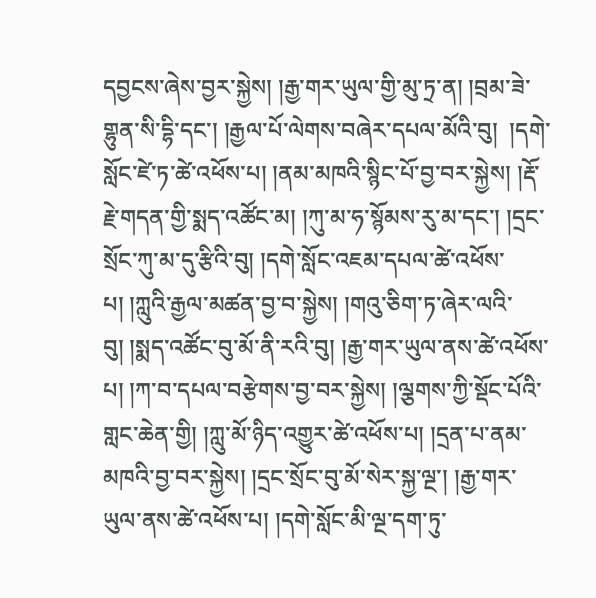དབྱངས་ཞེས་བྱར་སྐྱེས། །རྒྱ་གར་ཡུལ་གྱི་མུ་ཏྲ་ན། །བྲམ་ཟེ་གྷུན་སི་དྷི་དང་། །རྒྱལ་པོ་ལེགས་བཞེར་དཔལ་མོའི་བུ།  །དགེ་སློང་ཛེ་ཏ་ཚེ་འཕོས་པ། །ནམ་མཁའི་སྙིང་པོ་བྱ་བར་སྐྱེས། །རྡོ་རྗེ་གདན་གྱི་སྨད་འཚོང་མ། །ཀུ་མ་ཧ་སྙོམས་རུ་མ་དང་། །དྲང་སྲོང་ཀུ་མ་དུ་རྩིའི་བུ། །དགེ་སློང་འཇམ་དཔལ་ཚེ་འཕོས་པ། །ཀླུའི་རྒྱལ་མཚན་བྱ་བ་སྐྱེས། །གའུ་ཅིག་ཏ་ཞེར་ལའི་བུ། །སྨད་འཚོང་བུ་མོ་ནི་རའི་བུ། །རྒྱ་གར་ཡུལ་ནས་ཚེ་འཕོས་པ། །ཀ་བ་དཔལ་བརྩེགས་བྱ་བར་སྐྱེས། །ལྕགས་ཀྱི་སྡོང་པོའི་གླང་ཆེན་གྱི། །ཀླུ་མོ་ཉིད་འགྱུར་ཚེ་འཕོས་པ། །དྲན་པ་ནམ་མཁའི་བྱ་བར་སྐྱེས། །དྲང་སྲོང་བུ་མོ་སེར་སྐྱ་ལྔ་། །རྒྱ་གར་ཡུལ་ནས་ཚེ་འཕོས་པ། །དགེ་སློང་མི་ལྔ་དག་ཏུ་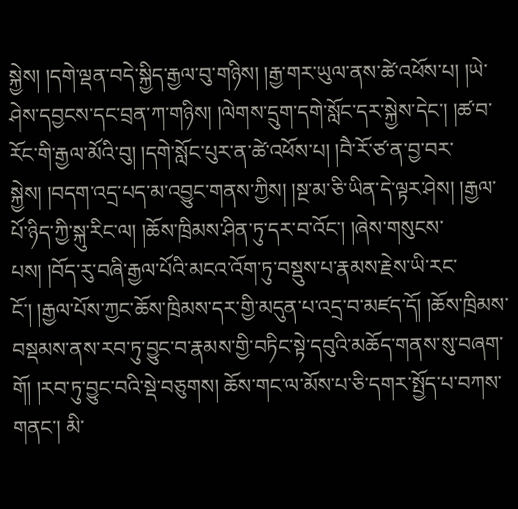སྐྱེས། །དགེ་ལྡན་བདེ་སྐྱིད་རྒྱལ་བུ་གཉིས། །རྒྱ་གར་ཡུལ་ནས་ཚེ་འཕོས་པ། །ཡེ་ཤེས་དབྱངས་དང་བྲན་ཀ་གཉིས། །ལེགས་དྲུག་དགེ་སློང་དར་སྐྱེས་དེང་། །ཚ་བ་རོང་གི་རྒྱལ་མོའི་བུ། །དགེ་སློང་པུར་ན་ཚེ་འཕོས་པ། །བཻ་རོ་ཙ་ན་བྱ་བར་སྐྱེས། །བདག་འདྲ་པད་མ་འབྱུང་གནས་ཀྱིས། །སྔ་མ་ཅི་ཡིན་དེ་ལྟར་ཤེས། །རྒྱལ་པོ་ཉིད་ཀྱི་སྐུ་རིང་ལ། །ཆོས་ཁྲིམས་ཤིན་ཏུ་དར་བ་འོང་། །ཞེས་གསུངས་པས། །བོད་རུ་བཞི་རྒྱལ་པོའི་མངའ་འོག་ཏུ་བསྡུས་པ་རྣམས་རྗེས་ཡི་རང་ངོ་། །རྒྱལ་པོས་ཀྱང་ཆོས་ཁྲིམས་དར་གྱི་མདུན་པ་འདྲ་བ་མཛད་དོ། །ཆོས་ཁྲིམས་བསྡམས་ནས་རབ་ཏུ་བྱུང་བ་རྣམས་གྱི་བཏིང་སྟེ་དབུའི་མཆོད་གནས་སུ་བཞག་གོ། །རབ་ཏུ་བྱུང་བའི་སྡེ་བཅུགས། ཆོས་གང་ལ་མོས་པ་ཅི་དགར་སྤྱོད་པ་བཀས་གནང་། མི་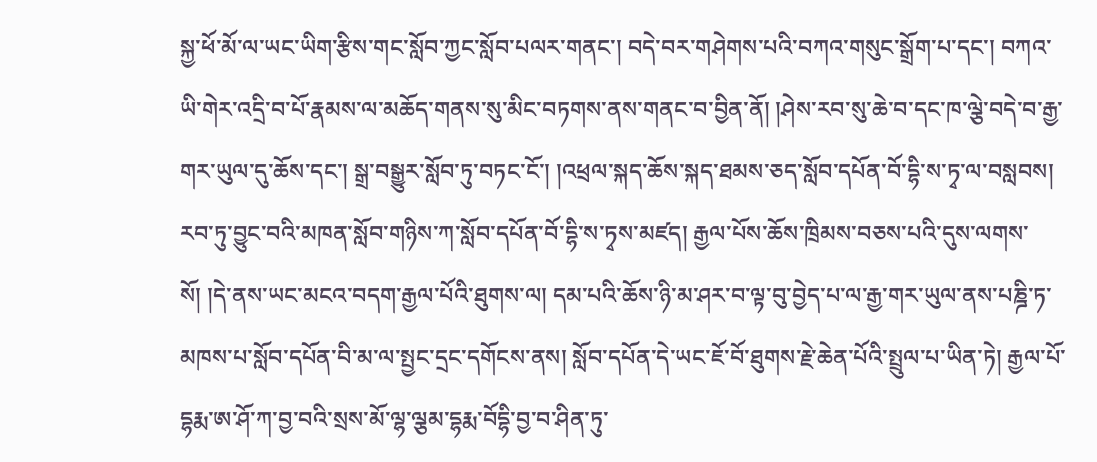སྐྱ་ཕོ་མོ་ལ་ཡང་ཡིག་རྩིས་གང་སློབ་ཀྱང་སློབ་པལར་གནང་། བདེ་བར་གཤེགས་པའི་བཀའ་གསུང་སྒྲོག་པ་དང་། བཀའ་ཡི་གེར་འདྲི་བ་པོ་རྣམས་ལ་མཆོད་གནས་སུ་མིང་བཏགས་ནས་གནང་བ་བྱིན་ནོ། །ཤེས་རབ་སུ་ཆེ་བ་དང་ཁ་ལྕེ་བདེ་བ་རྒྱ་གར་ཡུལ་དུ་ཆོས་དང་། སྒྲ་བསྒྱུར་སློབ་ཏུ་བཏང་ངོ་། །འཕྲལ་སྐད་ཆོས་སྐད་ཐམས་ཅད་སློབ་དཔོན་བོ་དྷི་ས་ཏྭ་ལ་བསླབས། རབ་ཏུ་བྱུང་བའི་མཁན་སློབ་གཉིས་ཀ་སློབ་དཔོན་བོ་དྷི་ས་ཏྭས་མཛད། རྒྱལ་པོས་ཆོས་ཁྲིམས་བཅས་པའི་དུས་ལགས་སོ། །དེ་ནས་ཡང་མངའ་བདག་རྒྱལ་པོའི་ཐུགས་ལ། དམ་པའི་ཆོས་ཉི་མ་ཤར་བ་ལྟ་བུ་བྱེད་པ་ལ་རྒྱ་གར་ཡུལ་ནས་པཎྜི་ཏ་མཁས་པ་སློབ་དཔོན་བི་མ་ལ་སྤྱང་དྲང་དགོངས་ནས། སློབ་དཔོན་དེ་ཡང་ཇོ་བོ་ཐུགས་རྗེ་ཆེན་པོའི་སྤྲུལ་པ་ཡིན་ཏེ། རྒྱལ་པོ་དྷརྨ་ཨ་ཤོ་ཀ་བྱ་བའི་སྲས་མོ་ལྷ་ལྕམ་དྷརྨ་བོདྷི་བྱ་བ་ཤིན་ཏུ་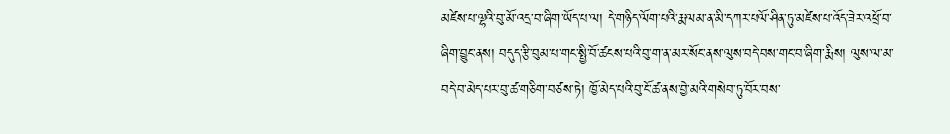མཛེས་པ་ལྷའི་བུ་མོ་འདྲ་བ་ཞིག་ཡོད་པ་ལ། དེ་གཉིད་ལོག་པའི་རྨ་ལམ་ན་མི་དཀར་པལོ་ཤིན་ཏུ་མཛེས་པ་འོད་ཟེར་འཕྲོ་བ་ཞིག་བྱུང་ནས། བདུད་རྩི་བུམ་པ་གང་སྤྱི་བོ་ཚངས་པའི་བུ་ག་ན་མར་སོང་ནས་ལུས་བདེ་བས་གང་བ་ཞིག་རྨིས། ལུས་ལ་མ་བདེ་བ་མེད་པར་བུ་ཚ་གཅིག་བཙས་ཏེ། ཁྱོ་མེད་པའི་བུ་ངོ་ཚ་ནས་བྱེ་མའི་གསེབ་ཏུ་བོར་བས་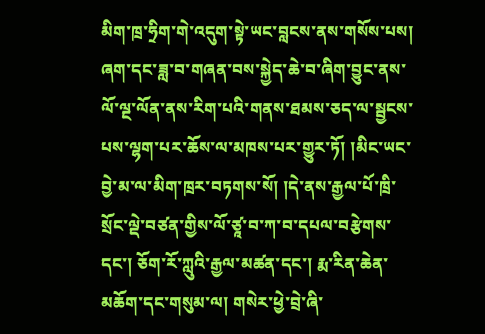མིག་ཁྲ་ཧྲིག་གེ་འདུག་སྟེ་ཡང་བླངས་ནས་གསོས་པས། ཞག་དང་ཟླ་བ་གཞན་བས་སྐྱེད་ཆེ་བ་ཞིག་བྱུང་ནས་ལོ་ལྔ་ལོན་ནས་རིག་པའི་གནས་ཐམས་ཅད་ལ་སྦྱངས་པས་ལྷག་པར་ཆོས་ལ་མཁས་པར་གྱུར་ཏོ། །མིང་ཡང་བྱེ་མ་ལ་མིག་ཁྲར་བཏགས་སོ། །དེ་ནས་རྒྱལ་པོ་ཁྲི་སྲོང་ལྡེ་བཙན་གྱིས་ལོ་ཙཱ་བ་ཀ་བ་དཔལ་བརྩེགས་དང་། ཅོག་རོ་ཀླུའི་རྒྱལ་མཚན་དང་། རྨ་རིན་ཆེན་མཆོག་དང་གསུམ་ལ། གསེར་ཕྱེ་བྲེ་ཞི་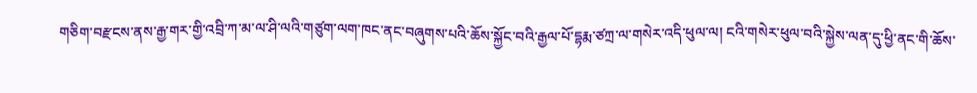གཅིག་བརྫངས་ནས་རྒྱ་གར་གྱི་འབྲི་ཀ་མ་ལ་ཤི་ལའི་གཙུག་ལག་ཁང་ནང་བཞུགས་པའི་ཆོས་སྐྱོང་བའི་རྒྱལ་པོ་དྷརྨ་ཙཀྲ་ལ་གསེར་འདི་ཕུལ་ལ། ངའི་གསེར་ཕུལ་བའི་སྐྱེས་ལན་དུ་ཕྱི་ནང་གི་ཆོས་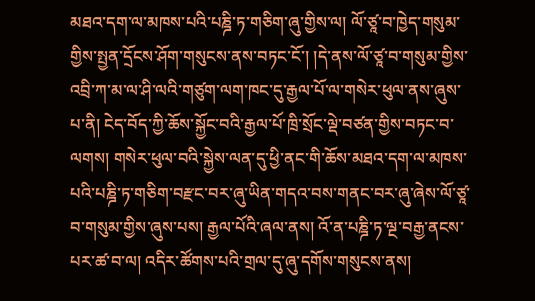མཐའ་དག་ལ་མཁས་པའི་པཎྜི་ཏ་གཅིག་ཞུ་གྱིས་ལ། ལོ་ཙཱ་བ་ཁྱེད་གསུམ་གྱིས་སྤྱན་དྲོངས་ཤོག་གསུངས་ནས་བཏང་ངོ་། །དེ་ནས་ལོ་ཙཱ་བ་གསུམ་གྱིས་འབྲི་ཀ་མ་ལ་ཤི་ལའི་གཙུག་ལག་ཁང་དུ་རྒྱལ་པོ་ལ་གསེར་ཕུལ་ནས་ཞུས་པ་ནི། ངེད་བོད་ཀྱི་ཆོས་སྐྱོང་བའི་རྒྱལ་པོ་ཁྲི་སྲོང་ལྡེ་བཙན་གྱིས་བཏང་བ་ལགས། གསེར་ཕུལ་བའི་སྐྱེས་ལན་དུ་ཕྱི་ནང་གི་ཆོས་མཐའ་དག་ལ་མཁས་པའི་པཎྜི་ཏ་གཅིག་བརྫང་བར་ཞུ་ཡིན་གདའ་བས་གནང་བར་ཞུ་ཞེས་ལོ་ཙཱ་བ་གསུམ་གྱིས་ཞུས་པས། རྒྱལ་པོའི་ཞལ་ནས། འོ་ན་པཎྜི་ཏ་ལྔ་བརྒྱ་ནངས་པར་ཚ་བ་ལ། འདིར་ཚོགས་པའི་གྲལ་དུ་ཞུ་དགོས་གསུངས་ནས།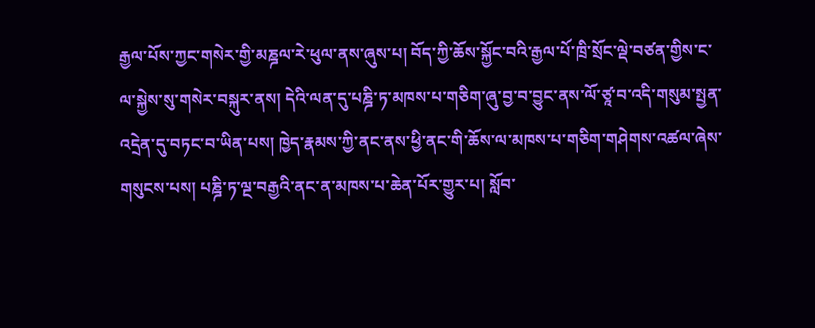རྒྱལ་པོས་ཀྱང་གསེར་གྱི་མཎྜལ་རེ་ཕུལ་ནས་ཞུས་པ། བོད་ཀྱི་ཆོས་སྐྱོང་བའི་རྒྱལ་པོ་ཁྲི་སྲོང་ལྡེ་བཙན་གྱིས་ང་ལ་སྐྱེས་སུ་གསེར་བསྐུར་ནས། དེའི་ལན་དུ་པཎྜི་ཏ་མཁས་པ་གཅིག་ཞུ་བྱ་བ་བྱུང་ནས་ལོ་ཙཱ་བ་འདི་གསུམ་སྤྱན་འདྲེན་དུ་བཏང་བ་ཡིན་པས། ཁྱེད་རྣམས་ཀྱི་ནང་ནས་ཕྱི་ནང་གི་ཆོས་ལ་མཁས་པ་གཅིག་གཤེགས་འཚལ་ཞེས་གསུངས་པས། པཎྜི་ཏ་ལྔ་བརྒྱའི་ནང་ན་མཁས་པ་ཆེན་པོར་གྱུར་པ། སློབ་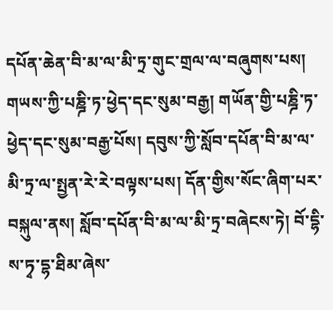དཔོན་ཆེན་བི་མ་ལ་མི་ཏྲ་གུང་གྲལ་ལ་བཞུགས་པས། གཡས་ཀྱི་པཎྜི་ཏ་ཕྱེད་དང་སུམ་བརྒྱ། གཡོན་གྱི་པཎྜི་ཏ་ཕྱེད་དང་སུམ་བརྒྱ་པོས། དབུས་ཀྱི་སློབ་དཔོན་བི་མ་ལ་མི་ཏྲ་ལ་སྤྱན་རེ་རེ་བལྟས་པས། དོན་གྱིས་སོང་ཞིག་པར་བསྐུལ་ནས། སློབ་དཔོན་བི་མ་ལ་མི་ཏྲ་བཞེངས་ཏེ། བོ་དྷི་ས་ཏྭ་དྷ་ཐིམ་ཞེས་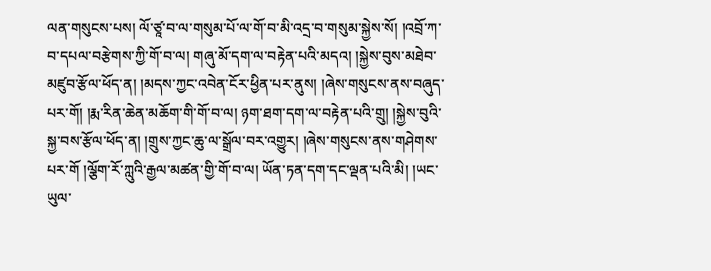ལན་གསུངས་པས། ལོ་ཙཱ་བ་ལ་གསུམ་པོ་ལ་གོ་བ་མི་འདྲ་བ་གསུམ་སྐྱེས་སོ། །འབྲོ་ཀ་བ་དཔལ་བརྩེགས་ཀྱི་གོ་བ་ལ། གཞུ་མོ་དག་ལ་བརྟེན་པའི་མདའ། །སྐྱེས་བུས་མཐེབ་མཛུབ་རྩོལ་ཕོད་ན། །མདས་ཀྱང་འབེན་ངོར་ཕྱིན་པར་ནུས། །ཞེས་གསུངས་ནས་བཞུད་པར་གོ། །རྨ་རིན་ཆེན་མཆོག་གི་གོ་བ་ལ། ཉག་ཐག་དག་ལ་བརྟེན་པའི་གྲུ། །སྐྱེས་བུའི་སྐྱ་བས་རྩོལ་ཕོད་ན། །གྲུས་ཀྱང་ཆུ་ལ་སྒྲོལ་བར་འགྱུར། །ཞེས་གསུངས་ནས་གཤེགས་པར་གོ །ལྕོག་རོ་ཀླུའི་རྒྱལ་མཚན་གྱི་གོ་བ་ལ། ཡོན་ཏན་དག་དང་ལྡན་པའི་མི། །ཡང་ཡུལ་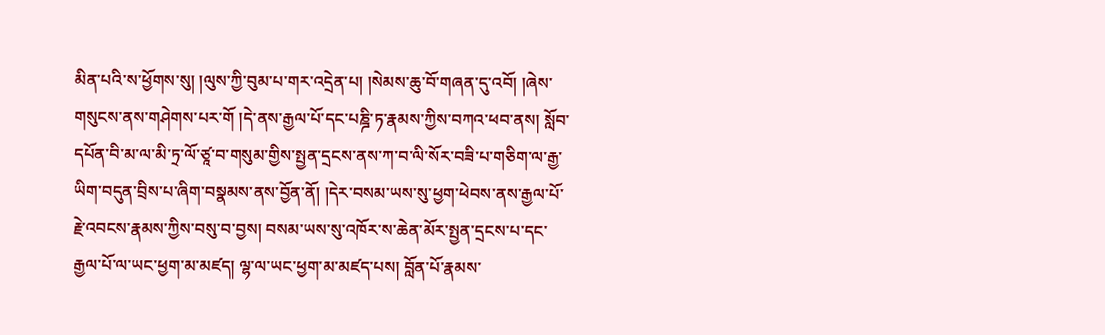མིན་པའི་ས་ཕྱོགས་སུ། །ལུས་ཀྱི་བུམ་པ་གར་འདྲེན་པ། །སེམས་ཆུ་བོ་གཞན་དུ་འབོ། །ཞེས་གསུངས་ནས་གཤེགས་པར་གོ །དེ་ནས་རྒྱལ་པོ་དང་པཎྜི་ཏ་རྣམས་ཀྱིས་བཀའ་ཕབ་ནས། སློབ་དཔོན་བི་མ་ལ་མི་ཏྲ་ལོ་ཙཱ་བ་གསུམ་གྱིས་སྤྱན་དྲངས་ནས་ཀ་བ་ལི་སོར་བཟི་པ་གཅིག་ལ་རྒྱ་ཡིག་བདུན་བྲིས་པ་ཞིག་བསྣམས་ནས་བྱོན་ནོ། །དེར་བསམ་ཡས་སུ་ཕྱག་ཕེབས་ནས་རྒྱལ་པོ་རྗེ་འབངས་རྣམས་ཀྱིས་བསུ་བ་བྱས། བསམ་ཡས་སུ་འཁོར་ས་ཆེན་མོར་སྤྱན་དྲངས་པ་དང་རྒྱལ་པོ་ལ་ཡང་ཕྱག་མ་མཛད། ལྷ་ལ་ཡང་ཕྱག་མ་མཛད་པས། བློན་པོ་རྣམས་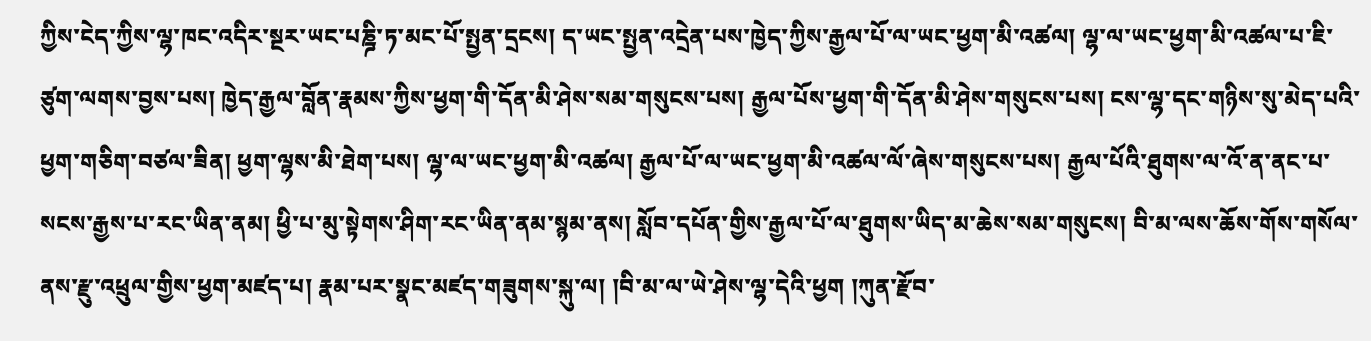ཀྱིས་ངེད་ཀྱིས་ལྷ་ཁང་འདིར་སྔར་ཡང་པཎྜི་ཏ་མང་པོ་སྤྱན་དྲངས། ད་ཡང་སྤྱན་འདྲེན་པས་ཁྱེད་ཀྱིས་རྒྱལ་པོ་ལ་ཡང་ཕྱག་མི་འཚལ། ལྷ་ལ་ཡང་ཕྱག་མི་འཚལ་པ་ཇི་ཙུག་ལགས་བྱས་པས། ཁྱེད་རྒྱལ་བློན་རྣམས་ཀྱིས་ཕྱག་གི་དོན་མི་ཤེས་སམ་གསུངས་པས། རྒྱལ་པོས་ཕྱག་གི་དོན་མི་ཤེས་གསུངས་པས། ངས་ལྷ་དང་གཉིས་སུ་མེད་པའི་ཕྱག་གཅིག་བཙལ་ཟིན། ཕྱག་ལྷས་མི་ཐེག་པས། ལྷ་ལ་ཡང་ཕྱག་མི་འཚལ། རྒྱལ་པོ་ལ་ཡང་ཕྱག་མི་འཚལ་ལོ་ཞེས་གསུངས་པས། རྒྱལ་པོའི་ཐུགས་ལ་འོ་ན་ནང་པ་སངས་རྒྱས་པ་རང་ཡིན་ནམ། ཕྱི་པ་མུ་སྟེགས་ཤིག་རང་ཡིན་ནམ་སྙམ་ནས། སློབ་དཔོན་གྱིས་རྒྱལ་པོ་ལ་ཐུགས་ཡིད་མ་ཆེས་སམ་གསུངས། བི་མ་ལས་ཆོས་གོས་གསོལ་ནས་རྫུ་འཕྲུལ་གྱིས་ཕྱག་མཛད་པ། རྣམ་པར་སྣང་མཛད་གཟུགས་སྐུ་ལ། །བི་མ་ལ་ཡེ་ཤེས་ལྷ་དེའི་ཕྱག །ཀུན་རྫོབ་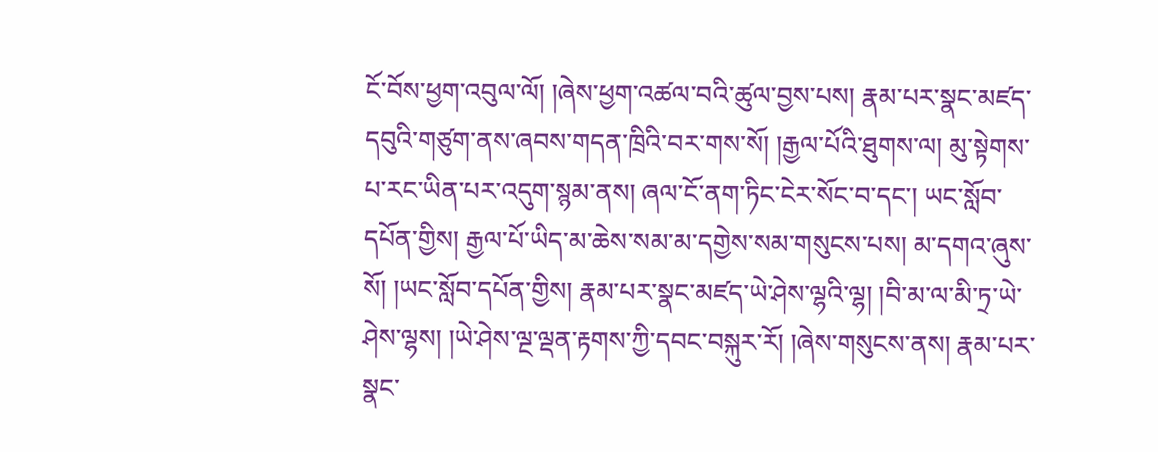ངོ་བོས་ཕྱག་འབུལ་ལོ། །ཞེས་ཕྱག་འཚལ་བའི་ཚུལ་བྱས་པས། རྣམ་པར་སྣང་མཛད་དབུའི་གཙུག་ནས་ཞབས་གདན་ཁྲིའི་བར་གས་སོ། །རྒྱལ་པོའི་ཐུགས་ལ། མུ་སྟེགས་པ་རང་ཡིན་པར་འདུག་སྙམ་ནས། ཞལ་ངོ་ནག་ཏིང་ངེར་སོང་བ་དང་། ཡང་སློབ་དཔོན་གྱིས། རྒྱལ་པོ་ཡིད་མ་ཆེས་སམ་མ་དགྱེས་སམ་གསུངས་པས། མ་དགའ་ཞུས་སོ། །ཡང་སློབ་དཔོན་གྱིས། རྣམ་པར་སྣང་མཛད་ཡེ་ཤེས་ལྷའི་ལྷ། །བི་མ་ལ་མི་ཏྲ་ཡེ་ཤེས་ལྷས། །ཡེ་ཤེས་ལྔ་ལྡན་རྟགས་ཀྱི་དབང་བསྐུར་རོ། །ཞེས་གསུངས་ནས། རྣམ་པར་སྣང་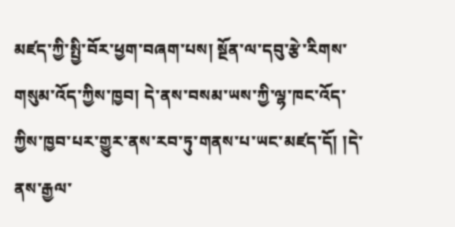མཛད་ཀྱི་སྤྱི་བོར་ཕྱག་བཞག་པས། སྔོན་ལ་དབུ་རྩེ་རིགས་གསུམ་འོད་ཀྱིས་ཁྱབ། དེ་ནས་བསམ་ཡས་ཀྱི་ལྷ་ཁང་འོད་ཀྱིས་ཁྱབ་པར་གྱུར་ནས་རབ་ཏུ་གནས་པ་ཡང་མཛད་དོ། །དེ་ནས་རྒྱལ་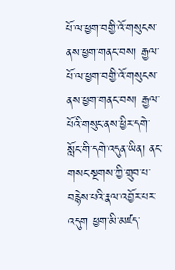པོ་ལ་ཕྱག་བགྱི་འོ་གསུངས་ནས་ཕྱག་གནང་བས། རྒྱལ་པོ་ལ་ཕྱག་བགྱི་འོ་གསུངས་ནས་ཕྱག་གནང་བས། རྒྱལ་པོའི་གསུང་ནས་ཕྱིར་དགེ་སློང་གི་དགེ་འདུན་ཡིན། ནང་གསང་སྔགས་ཀྱི་གྲུབ་པ་བརྙེས་པའི་རྣལ་འབྱོར་པར་འདུག ཕྱག་མི་མཛད་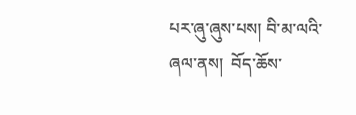པར་ཞུ་ཞུས་པས། བི་མ་ལའི་ཞལ་ནས།  བོད་ཆོས་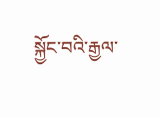སྐྱོང་བའི་རྒྱལ་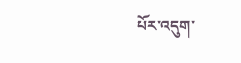པོར་འདུག་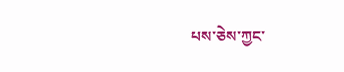པས་ཅེས་ཀྱང་